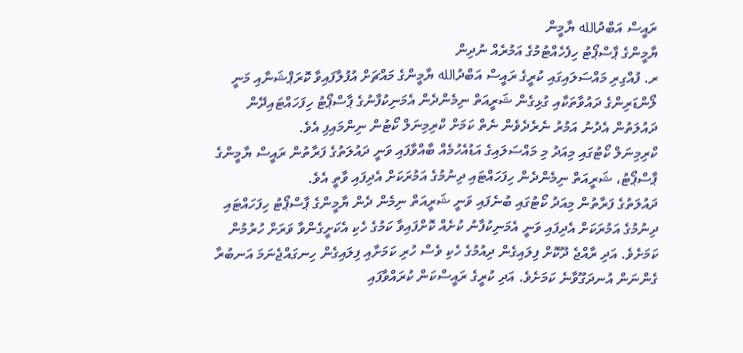ރައީސް އަބްދުالله ޔާމީން
ޔާމީންގެ ޕާސްޕޯޓު ހިފެހެއްޓުމުގެ އަމުރެއް ނުދިން
ރ. ފުއްގިރި މައްސަލައިގައި ކުރީގެ ރައީސް އަބްދުالله ޔާމީންގެ މައްޗަށް އުފުލާފައިވާ ކޮރަޕްޝަނާއި މަނީ ލޯންޑަރިންގެ ދައުވާތަކާއި ގުޅިގެން ޝަރީއަތް ނިމެންދެން އެމަނިކުފާނުގެ ޕާސްޕޯޓު ހިފަހައްޓައިދޭން ދައުލަތުން އެދުނު އަމުރު ނެރެދެވެން ނެތް ކަމަށް ކްރިމިނަލް ކޯޓުން ނިންމައިފި އެވެ.
ކްރިމިނަލް ކޯޓުގައި މިއަދު މި މައްސަލައިގެ އަޑުއެހުމެއް ބާއްވާފައި ވަނީ ދައުލަތުގެ ފަރާތުން ރައީސް ޔާމީންގެ ޕާސްޕޯޓު، ޝަރީއަތް ނިމެންދެން ހިފަހައްޓައި ދިނުމުގެ އަމުރަކަށް އެދިފައި ވާތީ އެވެ.
ދައުލަތުގެ ފަރާތުން މިއަދު ކޯޓުގައި ބުނެފައި ވަނީ ޝަރީއަތް ނިމެން ދެން ޔާމީންގެ ޕާސްޕޯޓު ހިފަހައްޓައި ދިނުމުގެ އަމުރަކަށް އެދިފައި ވަނީ އެމަނިކުފާނު ކުށެއް ކޮށްފައިވާ ކަމުގެ ހެކި އެކަށީގެންވާ ވަރަށް ހުރުމުން ކަމަށެވެ. އަދި ރާއްޖެ ދޫކޮށް ފިލައިގެން ދިއުމުގެ ހެކި ވެސް ހުރި ކަމަށާއި ފިލައިގެން ހިނގައްޖެނަމަ އަނބުރާ ގެންނަން އުނދަގޫވާނެ ކަމަށެވެ. އަދި ކުރީގެ ރައީސްކަން ކުރައްވާފައި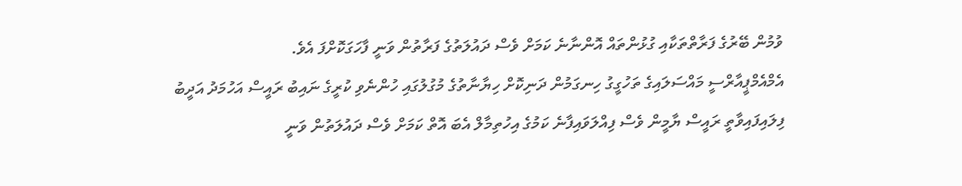ވުމުން ބޭރުގެ ފަރާތްތަކާއި ގުޅުންތައް އޮންނާނެ ކަމަށް ވެސް ދައުލަތުގެ ފަރާތުން ވަނީ ފާހަގަކޮށްފަ އެވެ.
އެމްއެމްޕީއާރްސީ މައްސަލައިގެ ތަހުގީގު ހިނގަމުން ދަނިކޮށް ހިޔާނާތުގެ މުގުލުގައި ހުންނެވި ކުރީގެ ނައިބު ރައީސް އަހުމަދު އަދީބު ފިލައިފައިވާތީ ރައީސް ޔާމީން ވެސް ފިއްލަވައިފާނެ ކަމުގެ އިހުތިމާލް އެބަ އޮތް ކަމަށް ވެސް ދައުލަތުން ވަނީ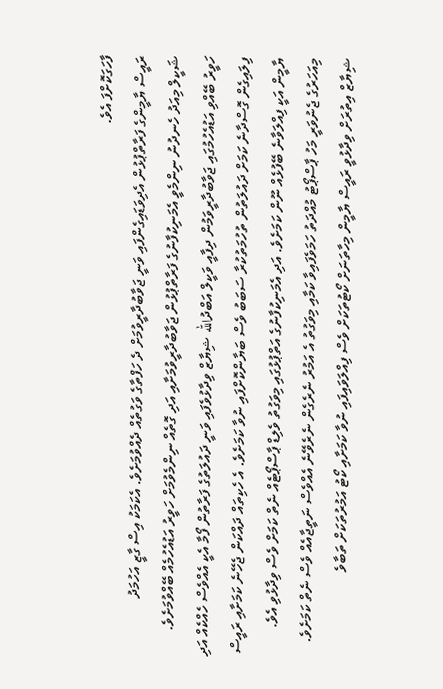ފާހަގަކޮށްފަ އެވެ.
ރައީސް ޔާމީންގެ ފަރާތްޕުޅުން އެދިވަޑައިގެންފައި ވަނީ ޖަވާބުދާރީވުމަށް ދެ ހަފްތާގެ ވަގުތެއް ދެއްވުމަށެވެ. އެކަމަކު އިސް ގާޒީ އަހުމަދު
ޝަކީލް މިއަދު ހެނދުނު ނިންމެވީ އެމަނިކުފާނުގެ ފަރާތްޕުޅުން ޖަވާބުދާރީވުމަށާއި އަދި ގޮތެއް ނިންމެވުމަށް ހަވީރު އަޑުއެހުމެއް ބޭއްވުމަށެވެ.
ހަވީރު ބޭއްވި އަޑުއެހުމުގައި ޖަވާބުދާރީވަމުން ދިފާއީ ވަކީލް އަބްދުالله ޝިޔާޒް ވިދާޅުވެފައި ވަނީ ދައުލަތުގެ ފަރާތުން ފޯމާ އެކީ އެއްވެސް ހެއްކެއް އަދި ފިލައިގެން ގޮސްދާނެ ކަމަށް ދައުލަތުން ތުހުމަތުކުރާ ސަބަބު ވެސް ބަޔާންކޮށްފައި ނުވާ ކަމަށެވެ. އެ ހެކިތައް ދައްކަން ޖެހޭނެ ކަމަށާއި ރައީސް ޔާމީން އަކީ ފިއްލަވާނެ ބޭފުޅެއް ނޫން ކަމަށެވެ. އަދި އެމަނިކުފާނުގެ އަތްޕުޅުގައި މިވަގުތު ވެލިޑް ޕާސްޕޯޓެއް ނެތް ކަމަށް ވެސް ވިދާޅުވި އެވެ. މިއަހަރުގެ ޖެނުވަރީ މަހު ޕާސްޕޯޓު މުއްދަތު ހަމަވެފައިވާ ކަމާއި މިވަގުތު އެ އަމުރު ނެރެގެން ނެރެވޭނެ އެއްވެސް ނަތީޖާއެއް ވެސް ނެތް ކަމަށެވެ.
ޝިޔާޒް އިތުރަށް ވިދާޅުވީ ރައީސް ޔާމީން މިހާތަނަށް ކޯޓުތަކަށް ވެސް ފިއްލަވައިފައި ނުވާ ކަމަށާއި ކޯޓު އަމުރުތަކަށް ތަބާވެ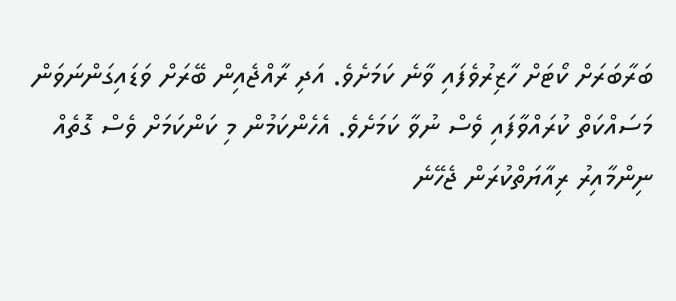ބަރާބަރަށް ކޯޓަށް ހާޒިރުވެފައި ވާނެ ކަމަށެވެ. އަދި ރާއްޖެއިން ބޭރަށް ވަޑައިގަންނަވަން މަސައްކަތް ކުރައްވާފައި ވެސް ނުވާ ކަމަށެވެ. އެހެންކަމުން މި ކަންކަމަށް ވެސް ގޮތެއް ނިންމާއިރު ރިއާޔަތްކުރަން ޖެހޭނެ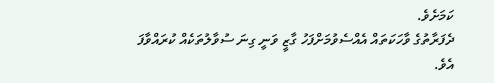ކަމަށެވެ.
ދެފަރާތުގެ ވާހަކަތައް އެއްސެވުމަށްފަހު ގާޒީ ވަނީ ގިނަ ސުވާލުތަކެއް ކުރައްވާފަ އެވެ.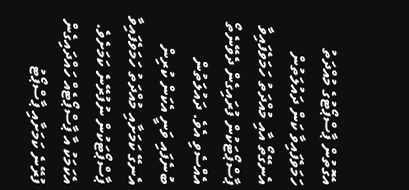އެގޮތުން ޕާސްޕޯޓުގެ މުއްދަތު ހަމަވެފައިވާ ކަން ދައުލަތުން އެނގޭތޯ އާއި މުއްދަތު ހަމަވެފައިވާ ޕާސްޕޯޓަކުން ފުރައިގެން ދެވޭނެތޯ އެއްސެވި އެވެ. ދައުލަތުން ބުނެފައި ވަނީ އެކަން ކުރިން އެނގޭ ކަމަށާއި މުއްދަތު ހަމަވެފައިވާ ޕާސްޕޯޓަކުން ނުފުރޭނެ ކަމަށެވެ. އެކަމަކު އާ ޕާސްޕޯޓެއް ހައްދައިގެން ފުރޭނެ ކަމަށާއި ޕާސްޕޯޓު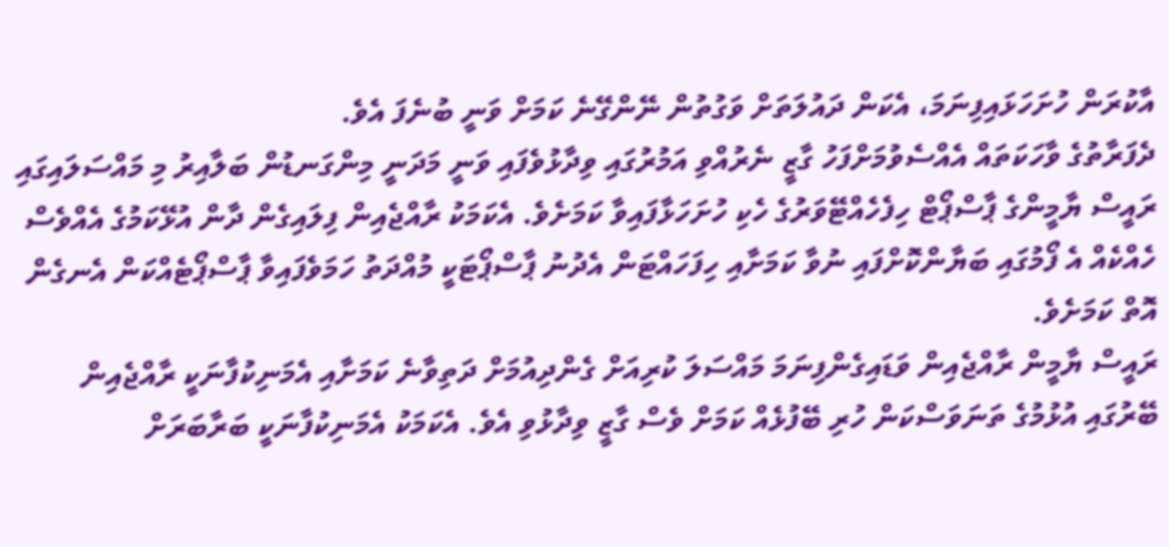އާކުރަން ހުށަހަޅައިފިނަމަ، އެކަން ދައުލަތަށް ވަގުތުން ނޭންގޭނެ ކަމަށް ވަނީ ބުނެފަ އެވެ.
ދެފަރާތުގެ ވާހަކަތައް އެއްސެވުމަށްފަހު ގާޒީ ނެރުއްވި އަމުރުގައި ވިދާޅުވެފައި ވަނީ މަދަނީ މިންގަނޑުން ބަލާއިރު މި މައްސަލައިގައި ރައީސް ޔާމީންގެ ޕާސްޕޯޓް ހިފެހެއްޓޭވަރުގެ ހެކި ހުށަހަޅާފައިވާ ކަމަށެވެ. އެކަމަކު ރާއްޖެއިން ފިލައިގެން ދާން އުޅޭކަމުގެ އެއްވެސް ހެއްކެއް އެ ފޯމުގައި ބަޔާންކޮށްފައި ނުވާ ކަމަށާއި ހިފަހައްޓަން އެދުނު ޕާސްޕޯޓަކީ މުއްދަތު ހަމަވެފައިވާ ޕާސްޕޯޓެއްކަން އެނގެން އޮތް ކަމަށެވެ.
ރައީސް ޔާމީން ރާއްޖެއިން ވަޑައިގެންފިނަމަ މައްސަލަ ކުރިއަށް ގެންދިއުމަށް ދަތިވާނެ ކަމަށާއި އެމަނިކުފާނަކީ ރާއްޖެއިން ބޭރުގައި އުޅުމުގެ ތަނަވަސްކަން ހުރި ބޭފުޅެއް ކަމަށް ވެސް ގާޒީ ވިދާޅުވި އެވެ. އެކަމަކު އެމަނިކުފާނަކީ ބަރާބަރަށް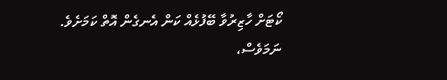ކޯޓަށް ހާޒިރުވާ ބޭފުޅެއް ކަން އެނގެން އޮތް ކަމަށެވެ.
ނަމަވެސް،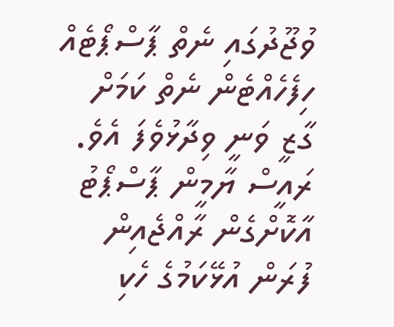ވުޖޫދުގައި ނެތް ޕާސްޕޯޓެއް ހިފެހެއްޓެން ނެތް ކަމަށް ގާޒީ ވަނީ ވިދާޅުވެފަ އެވެ. ރައީސް ޔާމީން ޕާސްޕޯޓު އާކޮށްގެން ރާއްޖެއިން ފުރަން އުޅޭކަމުގެ ހެކި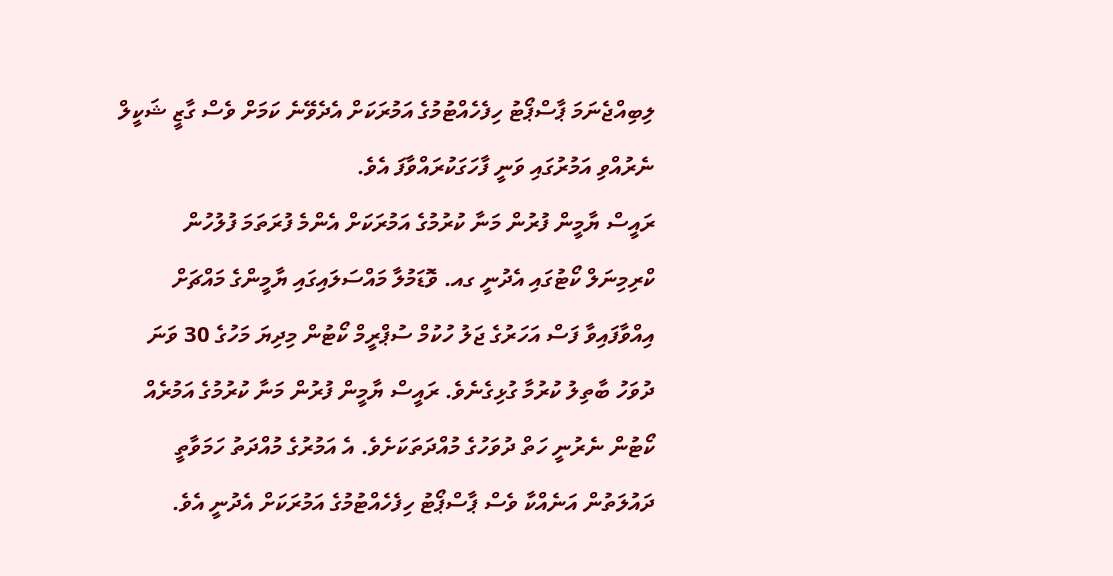ލިބިއްޖެނަމަ ޕާސްޕޯޓު ހިފެހެއްޓުމުގެ އަމުރަކަށް އެދެވޭނެ ކަމަށް ވެސް ގާޒީ ޝަކީލް ނެރުއްވި އަމުރުގައި ވަނީ ފާހަގަކުރައްވާފަ އެވެ.
ރައީސް ޔާމީން ފުރުން މަނާ ކުރުމުގެ އަމުރަކަށް އެންމެ ފުރަތަމަ ފުލުހުން ކްރިމިނަލް ކޯޓުގައި އެދުނީ ގއ. ވޮޑަމުލާ މައްސަލައިގައި ޔާމީންގެ މައްޗަށް އިއްވާފައިވާ ފަސް އަހަރުގެ ޖަލު ހުކުމް ސުޕްރީމް ކޯޓުން މިދިޔަ މަހުގެ 30 ވަނަ ދުވަހު ބާތިލު ކުރުމާ ގުޅިގެނެވެ. ރައީސް ޔާމީން ފުރުން މަނާ ކުރުމުގެ އަމުރެއް ކޯޓުން ނެރުނީ ހަތް ދުވަހުގެ މުއްދަތަކަށެވެ. އެ އަމުރުގެ މުއްދަތު ހަމަވާތީ ދައުލަތުން އަނެއްކާ ވެސް ޕާސްޕޯޓު ހިފެހެއްޓުމުގެ އަމުރަކަށް އެދުނީ އެވެ.